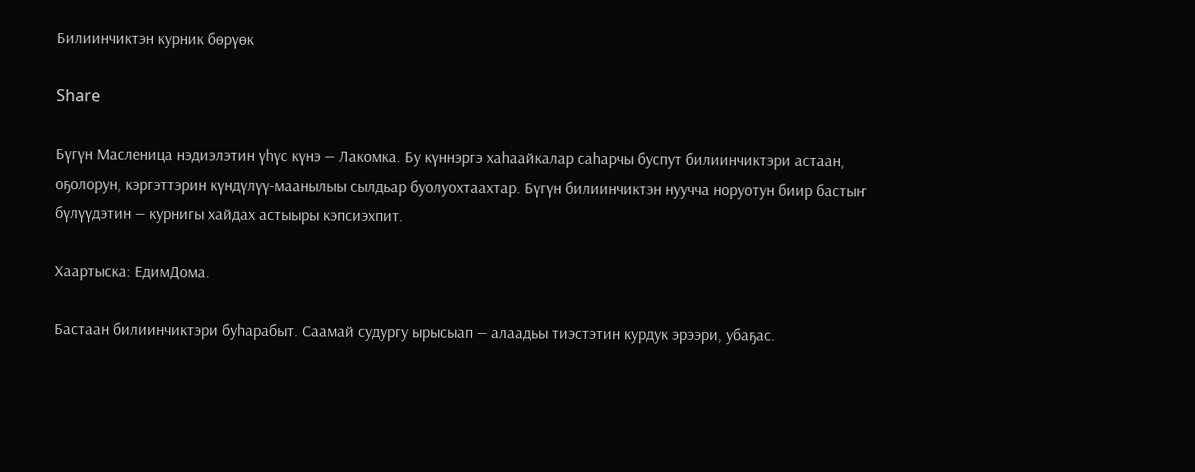Билиинчиктэн курник бөрүөк

Share

Бүгүн Масленица нэдиэлэтин үһүс күнэ — Лакомка. Бу күннэргэ хаһаайкалар саһарчы буспут билиинчиктэри астаан, оҕолорун, кэргэттэрин күндүлүү-маанылыы сылдьар буолуохтаахтар. Бүгүн билиинчиктэн нуучча норуотун биир бастыҥ бүлүүдэтин — курнигы хайдах астыыры кэпсиэхпит.

Хаартыска: ЕдимДома.

Бастаан билиинчиктэри буһарабыт. Саамай судургу ырысыап — алаадьы тиэстэтин курдук эрээри, убаҕас.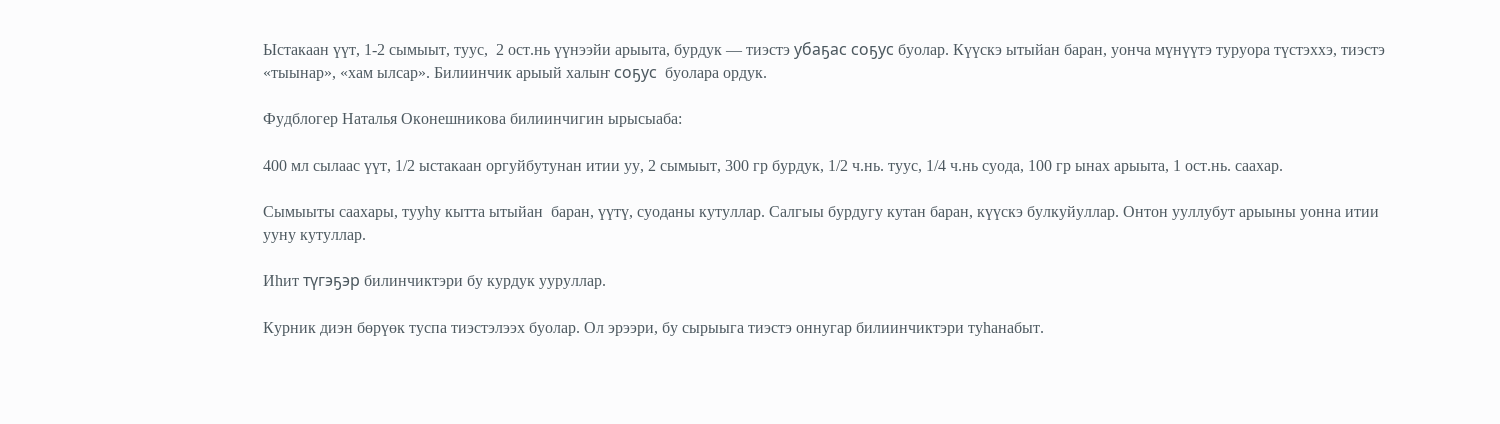Ыстакаан үүт, 1-2 сымыыт, туус,  2 ост.нь үүнээйи арыыта, бурдук — тиэстэ убаҕас соҕус буолар. Күүскэ ытыйан баран, уонча мүнүүтэ туруора түстэххэ, тиэстэ «тыынар», «хам ылсар». Билиинчик арыый халыҥ соҕус  буолара ордук.

Фудблогер Наталья Оконешникова билиинчигин ырысыаба:

400 мл сылаас үүт, 1/2 ыстакаан оргуйбутунан итии уу, 2 сымыыт, 300 гр бурдук, 1/2 ч.нь. туус, 1/4 ч.нь суода, 100 гр ынах арыыта, 1 ост.нь. саахар.

Сымыыты саахары, тууһу кытта ытыйан  баран, үүтү, суоданы кутуллар. Салгыы бурдугу кутан баран, күүскэ булкуйуллар. Онтон ууллубут арыыны уонна итии ууну кутуллар.

Иһит түгэҕэр билинчиктэри бу курдук ууруллар.

Курник диэн бөрүөк туспа тиэстэлээх буолар. Ол эрээри, бу сырыыга тиэстэ оннугар билиинчиктэри туһанабыт.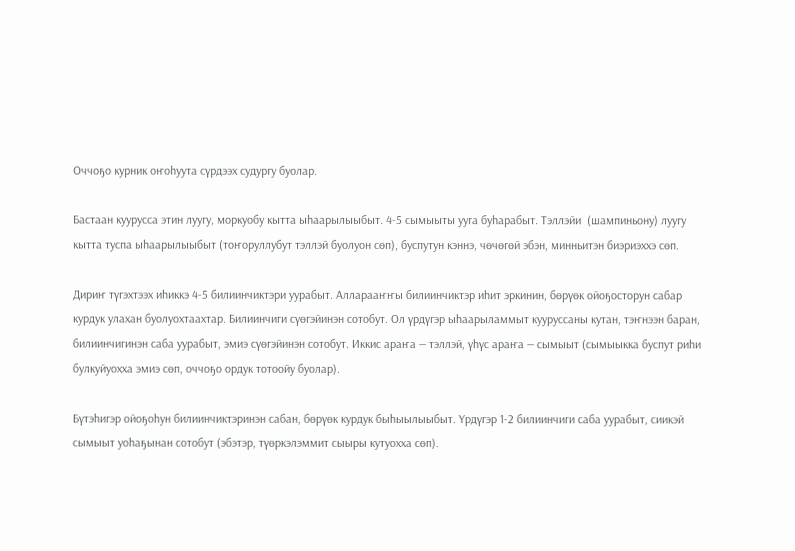Оччоҕо курник оҥоһуута сүрдээх судургу буолар.

Бастаан куурусса этин луугу, моркуобу кытта ыһаарылыыбыт. 4-5 сымыыты ууга буһарабыт. Тэллэйи  (шампиньону) луугу кытта туспа ыһаарылыыбыт (тоҥоруллубут тэллэй буолуон сөп), буспутун кэннэ, чөчөгөй эбэн, минньитэн биэриэххэ сөп.

Дириҥ түгэхтээх иһиккэ 4-5 билиинчиктэри уурабыт. Алларааҥҥы билиинчиктэр иһит эркинин, бөрүөк ойоҕосторун сабар курдук улахан буолуохтаахтар. Билиинчиги сүөгэйинэн сотобут. Ол үрдүгэр ыһаарыламмыт кууруссаны кутан, тэҥнээн баран, билиинчигинэн саба уурабыт, эмиэ сүөгэйинэн сотобут. Иккис араҥа — тэллэй, үһүс араҥа — сымыыт (сымыыкка буспут риһи булкуйуохха эмиэ сөп, оччоҕо ордук тотоойу буолар).

Бүтэһигэр ойоҕоһун билиинчиктэринэн сабан, бөрүөк курдук быһыылыыбыт. Үрдүгэр 1-2 билиинчиги саба уурабыт, сиикэй сымыыт уоһаҕынан сотобут (эбэтэр, түөркэлэммит сыыры кутуохха сөп).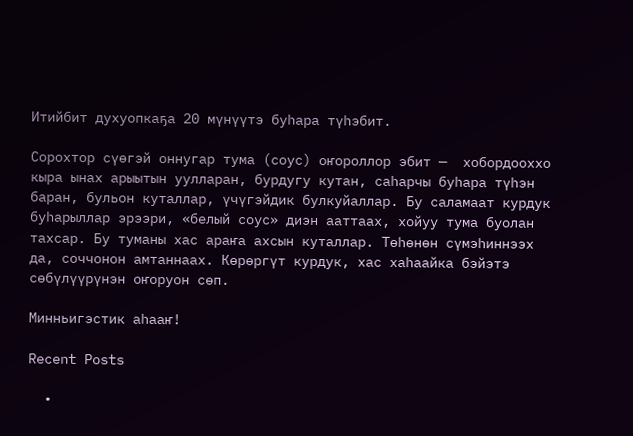Итийбит духуопкаҕа 20 мүнүүтэ буһара түһэбит.

Сорохтор сүөгэй оннугар тума (соус) оҥороллор эбит —  хобордооххо кыра ынах арыытын уулларан, бурдугу кутан, саһарчы буһара түһэн баран, бульон куталлар, үчүгэйдик булкуйаллар. Бу саламаат курдук буһарыллар эрээри, «белый соус» диэн ааттаах, хойуу тума буолан тахсар. Бу туманы хас араҥа ахсын куталлар. Төһөнөн сүмэһиннээх да, соччонон амтаннаах. Көрөргүт курдук, хас хаһаайка бэйэтэ сөбүлүүрүнэн оҥоруон сөп.

Минньигэстик аһааҥ!

Recent Posts

  •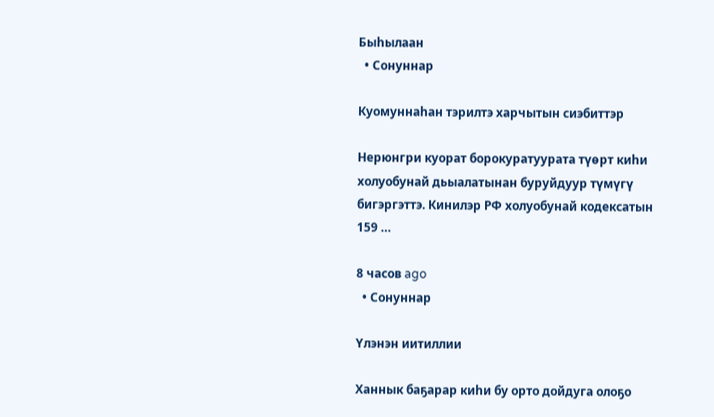Быһылаан
  • Сонуннар

Куомуннаһан тэрилтэ харчытын сиэбиттэр

Нерюнгри куорат борокуратуурата түөрт киһи холуобунай дьыалатынан буруйдуур түмүгү бигэргэттэ. Кинилэр РФ холуобунай кодексатын 159 …

8 часов ago
  • Сонуннар

Үлэнэн иитиллии

Ханнык баҕарар киһи бу орто дойдуга олоҕо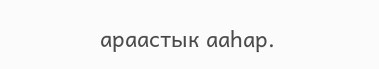араастык ааһар.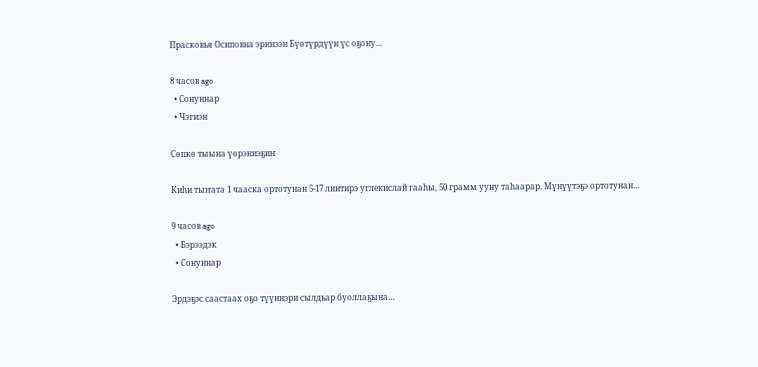Прасковья Осиповна эринээн Бүөтүрдүүн үс оҕону…

8 часов ago
  • Сонуннар
  • Чэгиэн

Сөпкө тыына үөрэниэҕиҥ

Киһи тыҥата 1 чааска ортотунан 5-17 лиитирэ углекислай гааһы, 50 грамм ууну таһаарар. Мүнүүтэҕэ ортотунан…

9 часов ago
  • Бэрээдэк
  • Сонуннар

Эрдэҕэс саастаах оҕо түүннэри сылдьар буоллаҕына…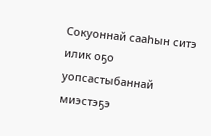Сокуоннай сааһын ситэ илик оҕо уопсастыбаннай миэстэҕэ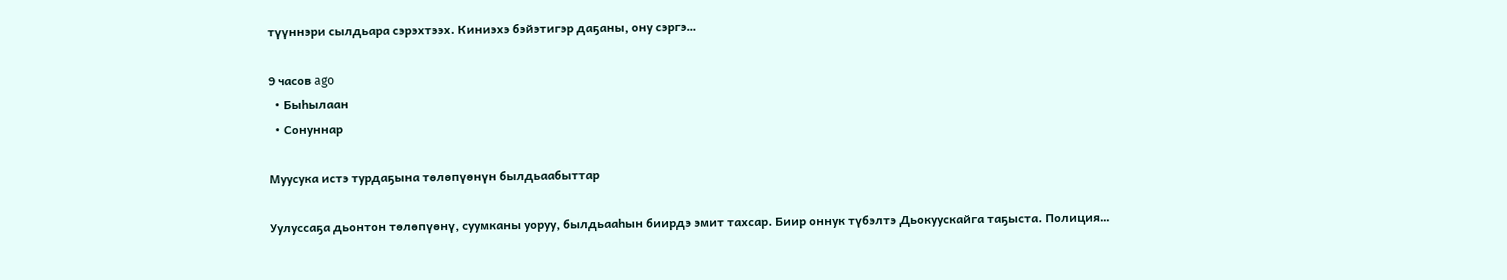түүннэри сылдьара сэрэхтээх. Киниэхэ бэйэтигэр даҕаны, ону сэргэ…

9 часов ago
  • Быһылаан
  • Сонуннар

Муусука истэ турдаҕына төлөпүөнүн былдьаабыттар

Уулуссаҕа дьонтон төлөпүөнү, суумканы уоруу, былдьааһын биирдэ эмит тахсар. Биир оннук түбэлтэ Дьокуускайга таҕыста. Полиция…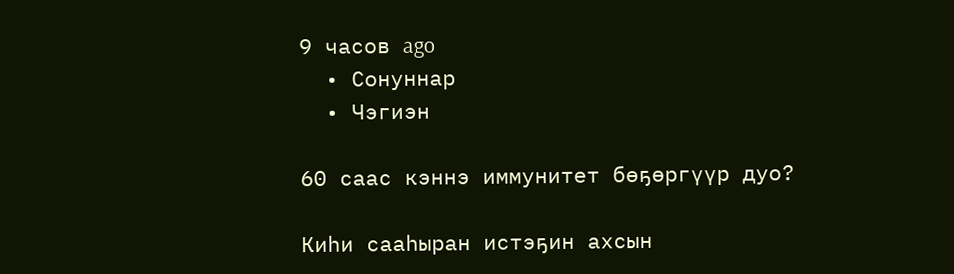9 часов ago
  • Сонуннар
  • Чэгиэн

60 саас кэннэ иммунитет бөҕөргүүр дуо?

Киһи сааһыран истэҕин ахсын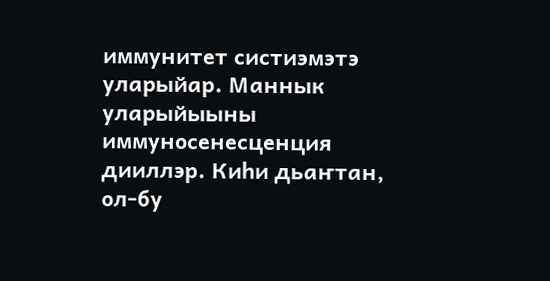иммунитет систиэмэтэ уларыйар. Маннык уларыйыыны иммуносенесценция дииллэр. Киһи дьаҥтан, ол-бу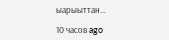ыарыыттан…

10 часов ago